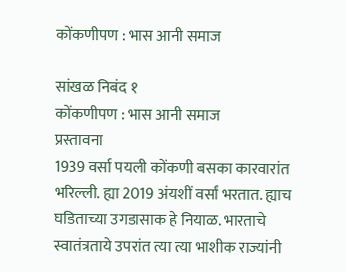कोंकणीपण : भास आनी समाज

सांखळ निबंद १
कोंकणीपण : भास आनी समाज
प्रस्तावना
1939 वर्सा पयली कोंकणी बसका कारवारांत भरिल्ली. ह्या 2019 अंयशीं वर्सां भरतात. ह्याच घडिताच्या उगडासाक हे नियाळ. भारताचे स्वातंत्रताये उपरांत त्या त्या भाशीक राज्यांनी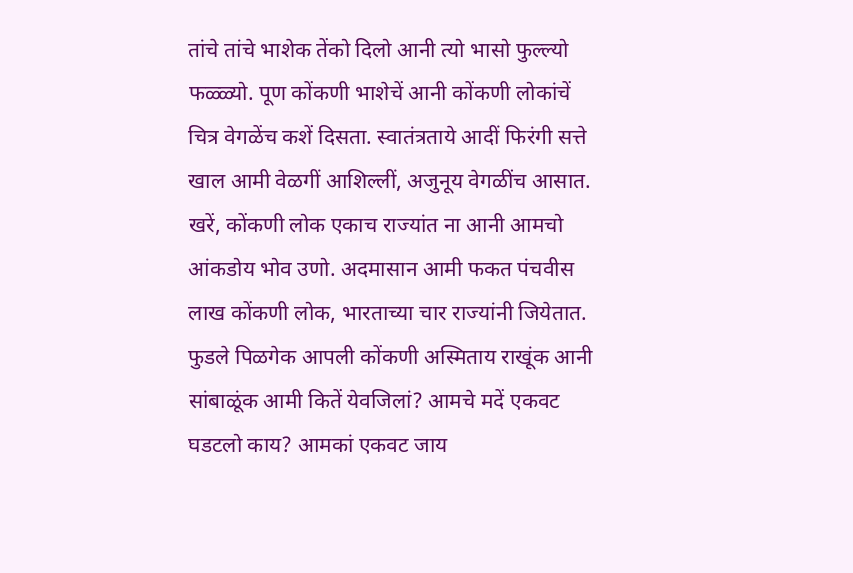तांचे तांचे भाशेक तेंको दिलो आनी त्यो भासो फुल्ल्यो फळ्ळ्यो. पूण कोंकणी भाशेचें आनी कोंकणी लोकांचें चित्र वेगळेंच कशें दिसता. स्वातंत्रताये आदीं फिरंगी सत्ते खाल आमी वेळगीं आशिल्लीं, अजुनूय वेगळींच आसात. खरें, कोंकणी लोक एकाच राज्यांत ना आनी आमचो आंकडोय भोव उणो. अदमासान आमी फकत पंचवीस लाख कोंकणी लोक, भारताच्या चार राज्यांनी जियेतात. फुडले पिळगेक आपली कोंकणी अस्मिताय राखूंक आनी सांबाळूंक आमी कितें येवजिलां? आमचे मदें एकवट घडटलो काय? आमकां एकवट जाय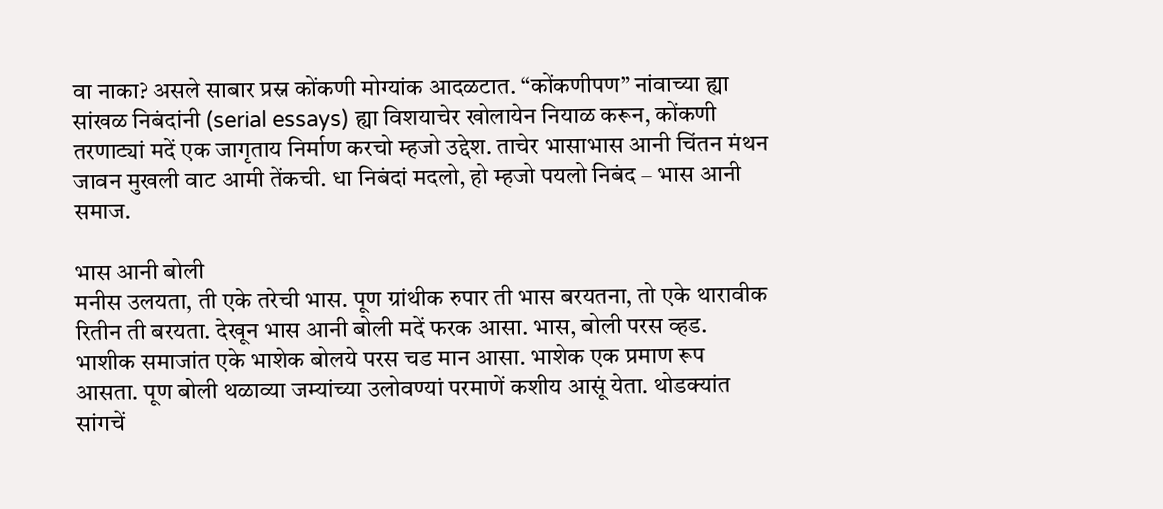वा नाका? असले साबार प्रस्न कोंकणी मोग्यांक आदळटात. “कोंकणीपण” नांवाच्या ह्या सांखळ निबंदांनी (serial essays) ह्या विशयाचेर खोलायेन नियाळ करून, कोंकणी तरणाट्यां मदें एक जागृताय निर्माण करचो म्हजो उद्देश. ताचेर भासाभास आनी चिंतन मंथन जावन मुखली वाट आमी तेंकची. धा निबंदां मदलो, हो म्हजो पयलो निबंद – भास आनी समाज.

भास आनी बोली
मनीस उलयता, ती एके तरेची भास. पूण ग्रांथीक रुपार ती भास बरयतना, तो एके थारावीक रितीन ती बरयता. देखून भास आनी बोली मदें फरक आसा. भास, बोली परस व्हड. भाशीक समाजांत एके भाशेक बोलये परस चड मान आसा. भाशेक एक प्रमाण रूप आसता. पूण बोली थळाव्या जम्यांच्या उलोवण्यां परमाणें कशीय आसूं येता. थोडक्यांत सांगचें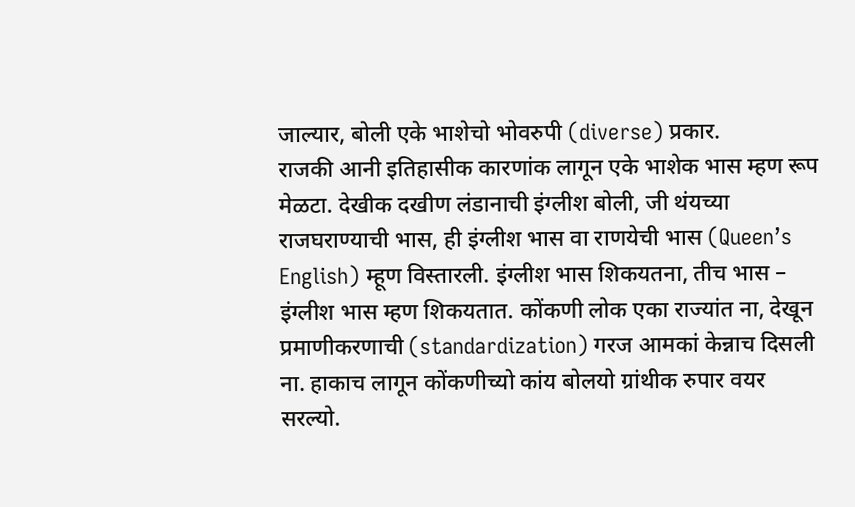जाल्यार, बोली एके भाशेचो भोवरुपी (diverse) प्रकार.
राजकी आनी इतिहासीक कारणांक लागून एके भाशेक भास म्हण रूप मेळटा. देखीक दखीण लंडानाची इंग्लीश बोली, जी थंयच्या राजघराण्याची भास, ही इंग्लीश भास वा राणयेची भास (Queen’s English) म्हूण विस्तारली. इंग्लीश भास शिकयतना, तीच भास – इंग्लीश भास म्हण शिकयतात. कोंकणी लोक एका राज्यांत ना, देखून प्रमाणीकरणाची (standardization) गरज आमकां केन्नाच दिसली ना. हाकाच लागून कोंकणीच्यो कांय बोलयो ग्रांथीक रुपार वयर सरल्यो.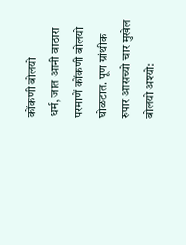कोंकणी बोलयो
धर्म, जात आनी वाठारा परमाणें कोंकणी बोलयो घोळटात. पूण ग्रांथीक रुपार आसच्यो चार मुखेल बोलयो अश्यो: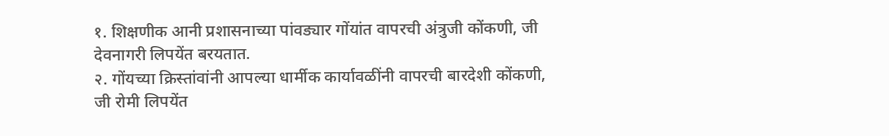१. शिक्षणीक आनी प्रशासनाच्या पांवड्यार गोंयांत वापरची अंत्रुजी कोंकणी, जी देवनागरी लिपयेंत बरयतात.
२. गोंयच्या क्रिस्तांवांनी आपल्या धार्मीक कार्यावळींनी वापरची बारदेशी कोंकणी, जी रोमी लिपयेंत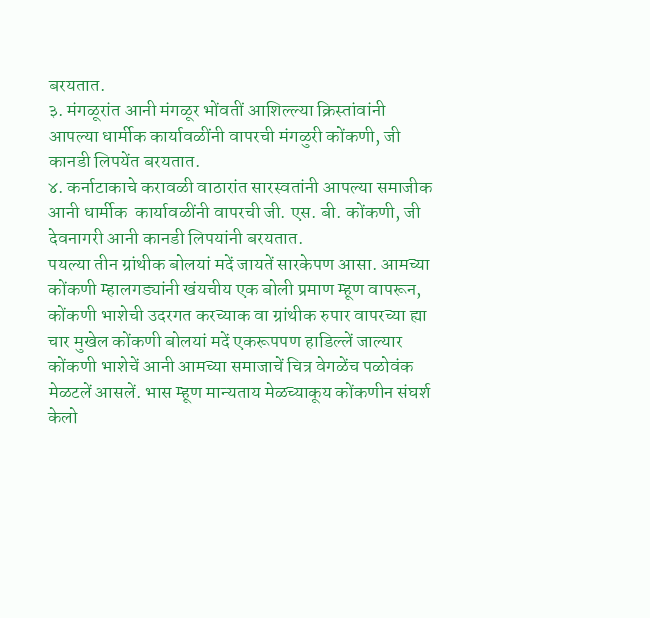बरयतात.
३. मंगळूरांत आनी मंगळूर भोंवतीं आशिल्ल्या क्रिस्तांवांनी आपल्या धार्मीक कार्यावळींनी वापरची मंगळुरी कोंकणी, जी कानडी लिपयेंत बरयतात.
४. कर्नाटाकाचे करावळी वाठारांत सारस्वतांनी आपल्या समाजीक आनी धार्मीक  कार्यावळींनी वापरची जी. एस. बी. कोंकणी, जी देवनागरी आनी कानडी लिपयांनी बरयतात.
पयल्या तीन ग्रांथीक बोलयां मदें जायतें सारकेपण आसा. आमच्या कोंकणी म्हालगड्यांनी खंयचीय एक बोली प्रमाण म्हूण वापरून, कोंकणी भाशेची उदरगत करच्याक वा ग्रांथीक रुपार वापरच्या ह्या चार मुखेल कोंकणी बोलयां मदें एकरूपपण हाडिल्लें जाल्यार कोंकणी भाशेचें आनी आमच्या समाजाचें चित्र वेगळेंच पळोवंक मेळटलें आसलें. भास म्हूण मान्यताय मेळच्याकूय कोंकणीन संघर्श केलो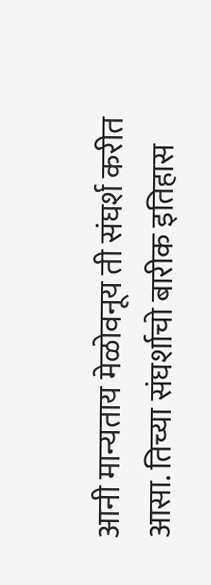आनी मान्यताय मेळोवनूय ती संघर्श करीत आसा. तिच्या संघर्शाचो बारीक इतिहास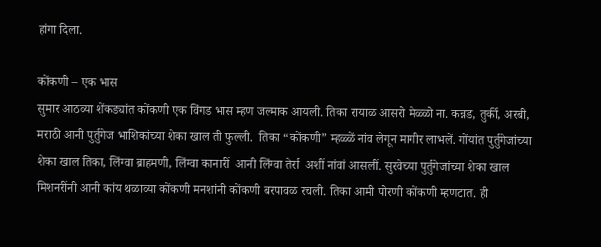हांगा दिला.

कोंकणी – एक भास
सुमार आठव्या शेंकड्यांत कोंकणी एक विंगड भास म्हण जल्माक आयली. तिका रायाळ आसरो मेळ्ळो ना. कन्नड, तुर्की, अरबी, मराठी आनी पुर्तुगेज भाशिकांच्या शेका खाल ती फुल्ली.  तिका “कोंकणी” म्हळ्ळें नांव लेगून मागीर लाभलें. गोंयांत पुर्तुगेजांच्या शेका खाल तिका, लिंग्वा ब्राहमणी, लिंग्वा कानारीं  आनी लिंग्वा तेर्रा  अशीं नांवां आसलीं. सुरवेच्या पुर्तुगेजांच्या शेका खाल मिशनरींनी आनी कांय थळाव्या कोंकणी मनशांनी कोंकणी बरपावळ रचली. तिका आमी पोरणी कोंकणी म्हणटात. ही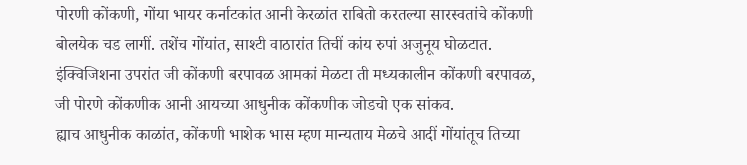पोरणी कोंकणी, गोंया भायर कर्नाटकांत आनी केरळांत राबितो करतल्या सारस्वतांचे कोंकणी बोलयेक चड लागीं. तशेंच गोंयांत, साश्टी वाठारांत तिचीं कांय रुपां अजुनूय घोळटात. इंक्विजिशना उपरांत जी कोंकणी बरपावळ आमकां मेळटा ती मध्यकालीन कोंकणी बरपावळ, जी पोरणे कोंकणीक आनी आयच्या आधुनीक कोंकणीक जोडचो एक सांकव.
ह्याच आधुनीक काळांत, कोंकणी भाशेक भास म्हण मान्यताय मेळचे आदीं गोंयांतूच तिच्या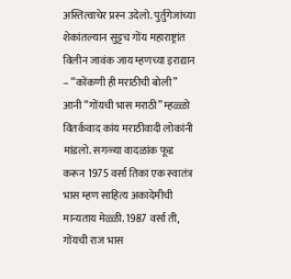अस्तित्वाचेर प्रस्न उदेलो. पुर्तुगेजांच्या शेकांतल्यान सुट्टच गोंय महाराष्ट्रांत विलीन जावंक जाय म्हणच्या इराद्यान – “कोंकणी ही मराठीची बोली” आनी “गोंयची भास मराठी” म्हळ्ळो वितर्कवाद कांय मराठीवादी लोकांनी मांडलो. सगळ्या वादळांक फूड करून 1975 वर्सा तिका एक स्वातंत्र भास म्हण साहित्य अकादेमीची मान्यताय मेळ्ळी. 1987 वर्सा ती, गोंयची राज भास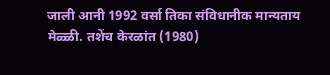जाली आनी 1992 वर्सा तिका संविधानीक मान्यताय मेळ्ळी. तशेंच केरळांत (1980)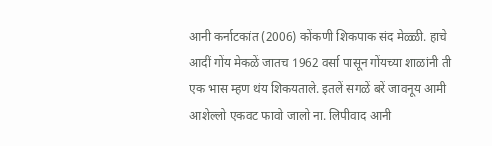आनी कर्नाटकांत (2006) कोंकणी शिकपाक संद मेळ्ळी. हाचे आदीं गोंय मेकळें जातच 1962 वर्सा पासून गोंयच्या शाळांनी ती एक भास म्हण थंय शिकयताले. इतलें सगळें बरें जावनूय आमी आशेल्लो एकवट फावो जालो ना. लिपीवाद आनी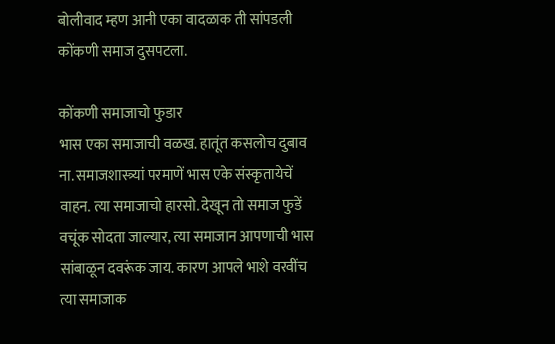बोलीवाद म्हण आनी एका वादळाक ती सांपडली कोंकणी समाज दुसपटला.

कोंकणी समाजाचो फुडार
भास एका समाजाची वळख. हातूंत कसलोच दुबाव ना. समाजशास्त्र्यां परमाणें भास एके संस्कृतायेचें वाहन. त्या समाजाचो हारसो. देखून तो समाज फुडें वचूंक सोदता जाल्यार, त्या समाजान आपणाची भास सांबाळून दवरूंक जाय. कारण आपले भाशे वरवींच त्या समाजाक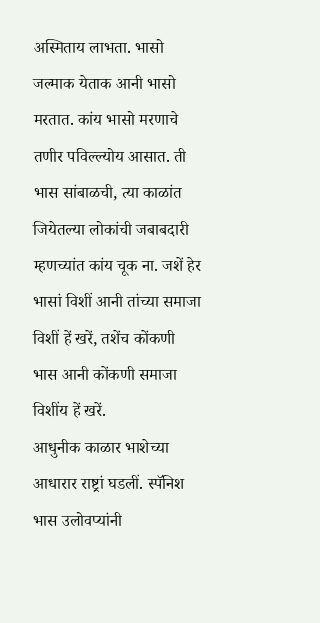अस्मिताय लाभता. भासो जल्माक येताक आनी भासो मरतात. कांय भासो मरणाचे तणीर पविल्ल्योय आसात. ती भास सांबाळची, त्या काळांत जियेतल्या लोकांची जबाबदारी म्हणच्यांत कांय चूक ना. जशें हेर भासां विशीं आनी तांच्या समाजा विशीं हें खरें, तशेंच कोंकणी भास आनी कोंकणी समाजा विशींय हें खरें.
आधुनीक काळार भाशेच्या आधारार राष्ट्रां घडलीं. स्पॅनिश भास उलोवप्यांनी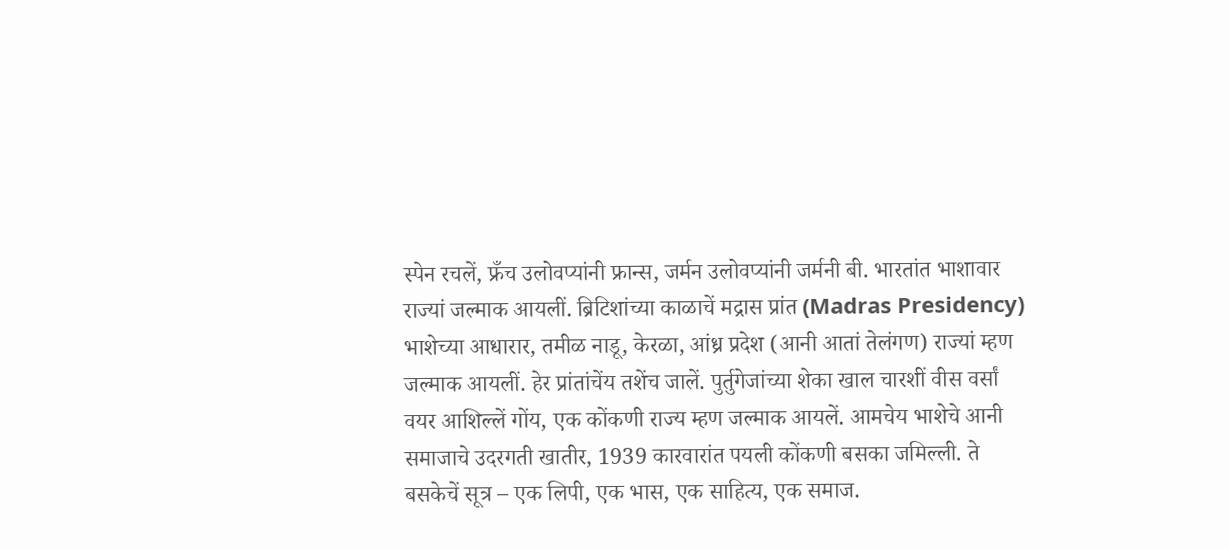स्पेन रचलें, फ्रँच उलोवप्यांनी फ्रान्स, जर्मन उलोवप्यांनी जर्मनी बी. भारतांत भाशावार राज्यां जल्माक आयलीं. ब्रिटिशांच्या काळाचें मद्रास प्रांत (Madras Presidency) भाशेच्या आधारार, तमीळ नाडू, केरळा, आंध्र प्रदेश (आनी आतां तेलंगण) राज्यां म्हण जल्माक आयलीं. हेर प्रांतांचेंय तशेंच जालें. पुर्तुगेजांच्या शेका खाल चारशीं वीस वर्सां वयर आशिल्लें गोंय, एक कोंकणी राज्य म्हण जल्माक आयलें. आमचेय भाशेचे आनी समाजाचे उदरगती खातीर, 1939 कारवारांत पयली कोंकणी बसका जमिल्ली. ते बसकेचें सूत्र – एक लिपी, एक भास, एक साहित्य, एक समाज.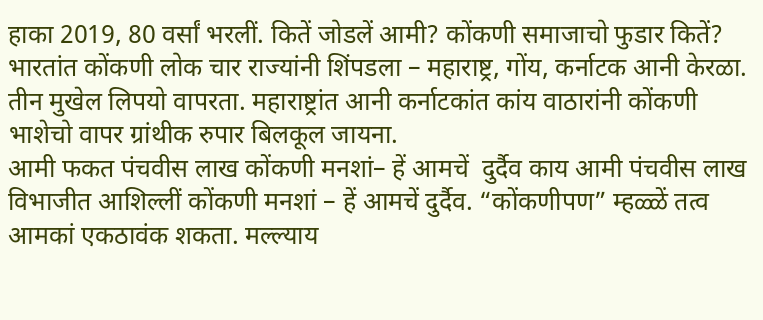हाका 2019, 80 वर्सां भरलीं. कितें जोडलें आमी? कोंकणी समाजाचो फुडार कितें?
भारतांत कोंकणी लोक चार राज्यांनी शिंपडला – महाराष्ट्र, गोंय, कर्नाटक आनी केरळा. तीन मुखेल लिपयो वापरता. महाराष्ट्रांत आनी कर्नाटकांत कांय वाठारांनी कोंकणी भाशेचो वापर ग्रांथीक रुपार बिलकूल जायना.
आमी फकत पंचवीस लाख कोंकणी मनशां– हें आमचें  दुर्दैव काय आमी पंचवीस लाख विभाजीत आशिल्लीं कोंकणी मनशां – हें आमचें दुर्दैव. “कोंकणीपण” म्हळ्ळें तत्व आमकां एकठावंक शकता. मल्ल्याय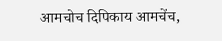आमचोच दिपिकाय आमचेंच,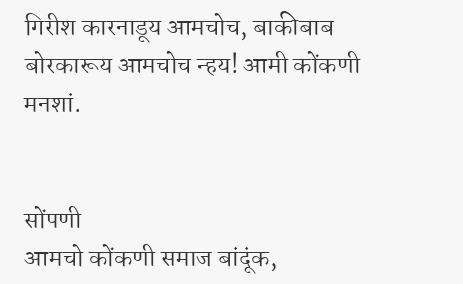गिरीश कारनाडूय आमचोच, बाकीबाब बोरकारूय आमचोच न्हय! आमी कोंकणी मनशां.


सोंपणी
आमचो कोंकणी समाज बांदूंक,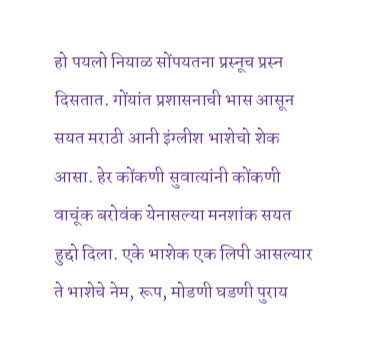हो पयलो नियाळ सोंपयतना प्रस्नूच प्रस्न दिसतात. गोंयांत प्रशासनाची भास आसून सयत मराठी आनी इंग्लीश भाशेचो शेक आसा. हेर कोंकणी सुवात्यांनी कोंकणी वाचूंक बरोवंक येनासल्या मनशांक सयत हुद्दो दिला. एके भाशेक एक लिपी आसल्यार ते भाशेचे नेम, रूप, मोडणी घडणी पुराय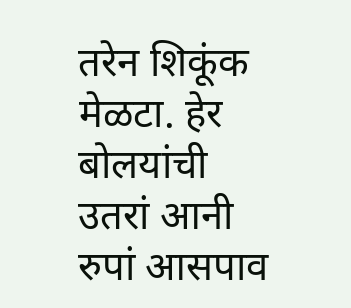तरेन शिकूंक मेळटा. हेर बोलयांची उतरां आनी रुपां आसपाव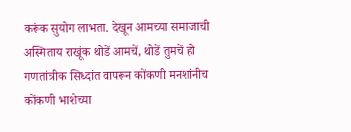करूंक सुयोग लाभता. देखून आमच्या समाजाची अस्मिताय राखूंक थोडें आमचें, थोडें तुमचें हो गणतांत्रीक सिध्दांत वापरून कोंकणी मनशांनीच कोंकणी भाशेच्या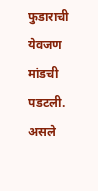फुडाराची येवजण मांडची पडटली. असले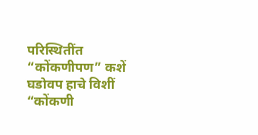परिस्थितींत “कोंकणीपण” कशें घडोवप हाचे विशीं “कोंकणी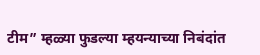टीम” म्हळ्या फुडल्या म्हयन्याच्या निबंदांत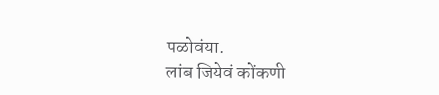पळोवंया.
लांब जियेवं कोंकणी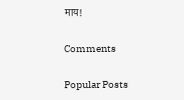माय!

Comments

Popular Posts